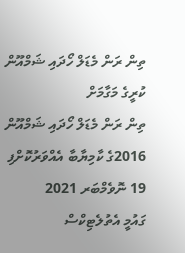ތިން ރަން މެޑަލް ހޯދައި ޝަމްއޫން ކުރީގެ މަގާމަށް
ތިން ރަން މެޑަލް ހޯދައި ޝަމްއޫން 2016ގެ ކާމިޔާބާ އެއްވަރުކޮށްފި
19 ނޮވެމްބަރ 2021
ގައުމީ އެތުލެޓިކްސް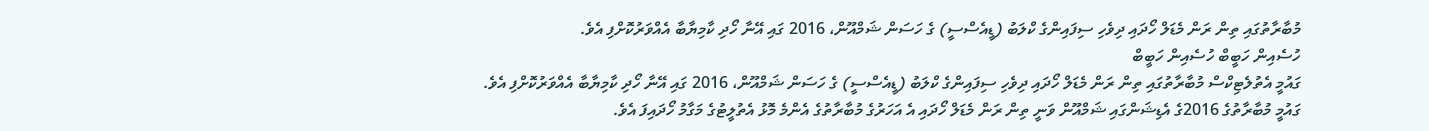މުބާރާތުގައި ތިން ރަން މެޑަލް ހޯދައި ދިވެހި ސިފައިންގެ ކްލަބު (ޑީއެސްސީ) ގެ ހަސަން ޝަމްއޫން، 2016 ގައި އޭނާ ހޯދި ކާމިޔާބާ އެއްވަރުކޮށްފި އެވެ.
ހުސެއިން ހަބީބް ހުސެއިން ހަބީބް
ގައުމީ އެތުލެޓިކްސް މުބާރާތުގައި ތިން ރަން މެޑަލް ހޯދައި ދިވެހި ސިފައިންގެ ކްލަބު (ޑީއެސްސީ) ގެ ހަސަން ޝަމްއޫން، 2016 ގައި އޭނާ ހޯދި ކާމިޔާބާ އެއްވަރުކޮށްފި އެވެ.
ގައުމީ މުބާރާތުގެ 2016ގެ އެޑިޝަންގައި ޝަމްއޫން ވަނީ ތިން ރަން މެޑަލް ހޯދައި އެ އަހަރުގެ މުބާރާތުގެ އެންމެ މޮޅު އެތުލީޓުގެ މަގާމު ހޯދައިފަ އެވެ.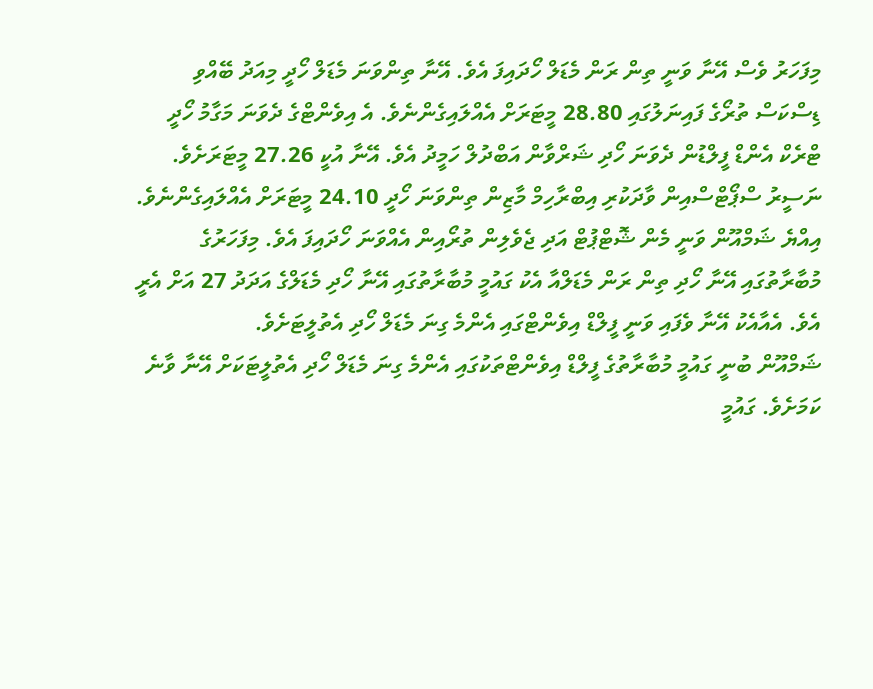މިފަހަރު ވެސް އޭނާ ވަނީ ތިން ރަން މެޑަލް ހޯދައިފަ އެވެ. އޭނާ ތިންވަނަ މެޑަލް ހޯދީ މިއަދު ބޭއްވި ޑިސްކަސް ތުރޯގެ ފައިނަލުގައި 28.80 މީޓަރަށް އެއްލައިގެންނެވެ. އެ އިވެންޓްގެ ދެވަނަ މަގާމު ހޯދީ ޓްރެކް އެންޑް ފީލްޑުން ދެވަނަ ހޯދި ޝަރްވާން އަބްދުލް ހަމީދު އެވެ. އޭނާ އުކީ 27.26 މީޓަރަށެވެ. ނަސީރު ސްޕޯޓްސްއިން ވާދަކުރި އިބްރާހިމް މާޒިން ތިންވަނަ ހޯދީ 24.10 މީޓަރަށް އެއްލައިގެންނެވެ.
އިއްޔެ ޝަމްއޫން ވަނީ މެން ޝޮޓްޕުޓް އަދި ޖެވެލިން ތުރޯއިން އެއްވަނަ ހޯދައިފަ އެވެ. މިފަހަރުގެ މުބާރާތުގައި އޭނާ ހޯދި ތިން ރަން މެޑަލްއާ އެކު ގައުމީ މުބާރާތުގައި އޭނާ ހޯދި މެޑަލްގެ އަދަދު 27 އަށް އެރީ އެވެ. އެއާއެކު އޭނާ ވެފައި ވަނީ ފީލްޑް އިވެންޓްގައި އެންމެ ގިނަ މެޑަލް ހޯދި އެތުލީޓަށެވެ.
ޝަމްއޫން ބުނީ ގައުމީ މުބާރާތުގެ ފީލްޑް އިވެންޓްތަކުގައި އެންމެ ގިނަ މެޑަލް ހޯދި އެތުލީޓަކަށް އޭނާ ވާނެ ކަމަށެވެ. ގައުމީ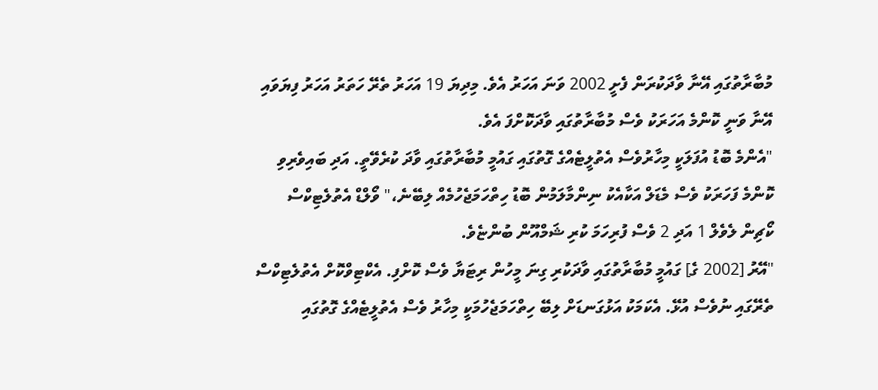މުބާރާތުގައި އޭނާ ވާދަކުރަން ފެށީ 2002 ވަނަ އަހަރު އެވެ. މިދިޔަ 19 އަހަރު ތެރޭ ހަތަރު އަހަރު ފިޔަވައި އޭނާ ވަނީ ކޮންމެ އަހަރަކު ވެސް މުބާރާތުގައި ވާދަކޮށްފަ އެވެ.
"އެންމެ ބޮޑު އުފަލަކީ މިހާރުވެސް އެތުލީޓެއްގެ ގޮތުގައި ގައުމީ މުބާރާތުގައި ވާދަ ކުރެވޭތީ. އަދި ބައިވެރިވި ކޮންމެ ފަހަރަކު ވެސް މެޑަލް އަކާއެކު ނިންމާލަމުން ބޮޑު ހިތްހަމަޖެހުމެއް ލިބޭނެ،" ވޯލްޑް އެތުލެޓިކްސް ކޯޗިން ލެވެލް 1 އަދި 2 ވެސް ފުރިހަމަ ކުރި ޝަމްއޫން ބުންޏެވެ.
"އޭރު [2002 ގެ] ގައުމީ މުބާރާތުގައި ވާދަކުރި ގިނަ މީހުން ރިޓަޔާ ވެސް ކޮށްފި. އެކްޓިވްކޮށް އެތުލެޓިކްސް ތެރޭގައި ނުވެސް އުޅޭ. އެކަމަކު އަޅުގަނޑަށް ލިބޭ ހިތްހަމަޖެހުމަކީ މިހާރު ވެސް އެތުލީޓެއްގެ ގޮތުގައި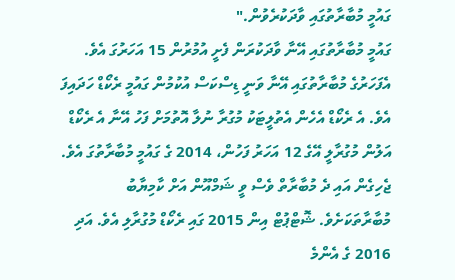ގައުމީ މުބާރާތުގައި ވާދަކުރެވުން."
ގައުމީ މުބާރާތުގައި އޭނާ ވާދަކުރަން ފެށީ އުމުރުން 15 އަހަރުގަ އެވެ. އެފަހަރުގެ މުބާރާތުގައި އޭނާ ވަނީ ޑިސްކަސް އުކުމުން ގައުމީ ރެކޯޑް ހަދައިފަ އެވެ. އެ ރެކޯޑް އެހެން އެތުލީޓަކު މުގުރާ ނުލާ އޮތުމަށް ފަހު އޭނާ އެ ރެކޯޑް އަލުން މުގުރާލީ އޭގެ 12 އަހަރު ފަހުން، 2014 ގެ ގައުމީ މުބާރާތުގަ އެވެ. ޖެހިގެން އައި ދެ މުބާރާތް ވެސް ވީ ޝަމްއޫން އަށް ކާމިޔާބު މުބާރާތަކަށެވެ. ޝޮޓްޕުޓް އިން 2015 ގައި ރެކޯޑް މުގުރާލި އެވެ. އަދި 2016 ގެ އެންމެ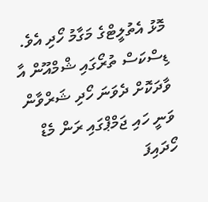މޮޅު އެތުލީޓްގެ މަގާމު ހޯދި އެވެ.
ޑިސްކަސް ތުރޯގައި ޝްމްއޫން އާ ވާދަކޮށް ދެވަނަ ހޯދި ޝަރްވާން ވަނީ ހައި ޖަމްޕްގައި ރަން މެޑް ހޯދައިފަ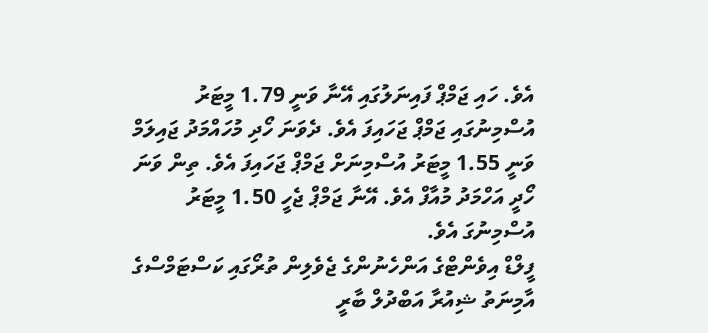އެވެ. ހައި ޖަމްޕް ފައިނަލުގައި އޭނާ ވަނީ 1.79 މީޓަރު އުސްމިނުގައި ޖަމްޕް ޖަހައިފަ އެވެ. ދެވަނަ ހޯދި މުހައްމަދު ޖައިލަމް ވަނީ 1.55 މީޓަރު އުސްމިނަށް ޖަމްޕް ޖަހައިފަ އެވެ. ތިން ވަނަ ހޯދީ އަހްމަދު މުއާފް އެވެ. އޭނާ ޖަމްޕް ޖެހީ 1.50 މީޓަރު އުސްމިނުގަ އެވެ.
ފީލްޑް އިވެންޓްގެ އަންހެނުންގެ ޖެވެލިން ތުރޯގައި ކަސްޓަމްސްގެ އާމިނަތު ޝިއުރާ އަބްދުލް ބާރީ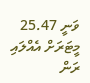ވަނީ 25.47 މީޓަރަށް އެއްލައި ރަން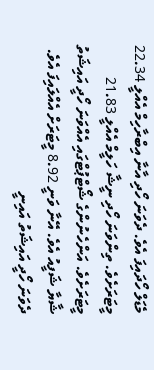މެޑަލް ހޯދައިފަ އެވެ. ދެވަނަ ހޯދި އާނާ އިބްރާހިމް އެއްލީ 22.34 މީޓަރަށެވެ. ތިންވަނަ ހޯދި ނީޝާ ހަލީމް އެއްލީ 21.83 މީޓަރަށެވެ. އަންހެނުންގެ ޝޯޓްޕުޓްގައި އެއްވަނަ ހޯދީ އައިޝަތު ޝާޔާ ޝަފީއު އެވެ. އޭނާ ވަނީ 8.92 މީޓަރަށް އެއްލައިފަ އެވެ. ދެވަނަ ހޯދީ އައިޝަތު އައިނީ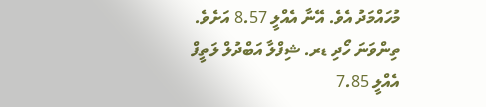މުހައްމަދު އެވެ. އޭނާ އެއްލީ 8.57 އަށެވެ. ތިންވަނަ ހޯދި ޑރ. ޝިފްލާ އަބްދުލް ލަތީފް އެއްލީ 7.85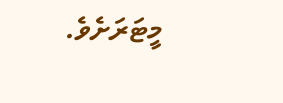މީޓަރަށެވެ.